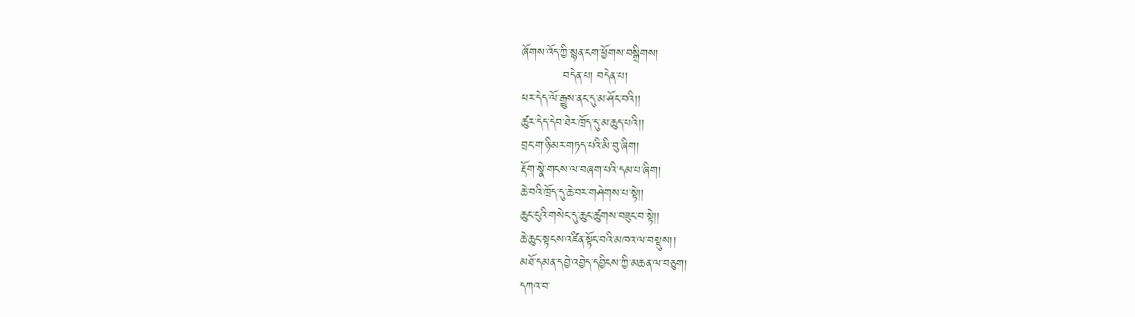ཞོགས་འོད་ཀྱི་སྙན་ངག་ཕྱོགས་བསྒྲིགས།
          བདེན་པ། བདེན་པ།
ཕར་དེད་ལོ་རྒྱུས་ནང་དུ་མ་ཤོང་བའི།།
ཚུར་དེད་དེབ་ཐེར་ཁྲོད་དུ་མ་ཆུད་པའི།།
བྲང་ག་ཉི་མར་གཏད་པའི་མི་བུ་ཞིག།
རྡོག་སྣེ་གངས་ལ་བཞག་པའི་དམ་པ་ཞིག།
ཆེ་བའི་ཁྲོད་དུ་ཆེ་བར་གཤེགས་པ་སྟེ།།
ཆུང་ངུའི་གསེང་དུ་ཆུང་ཚུགས་བཟུང་བ་སྟེ།།
ཆེ་ཆུང་སྟངས་འཛིན་སྟོང་བའི་མཁའ་ལ་བསྡུས།།
མཐོ་དམན་དབྱེ་འབྱེད་དབྱིངས་ཀྱི་མཆན་ལ་བཅུག།
དཀའ་བ་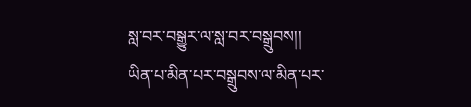སླ་བར་བསྒྱུར་ལ་སླ་བར་བསྒྲུབས།།
ཡིན་པ་མིན་པར་བསྒྲུབས་ལ་མིན་པར་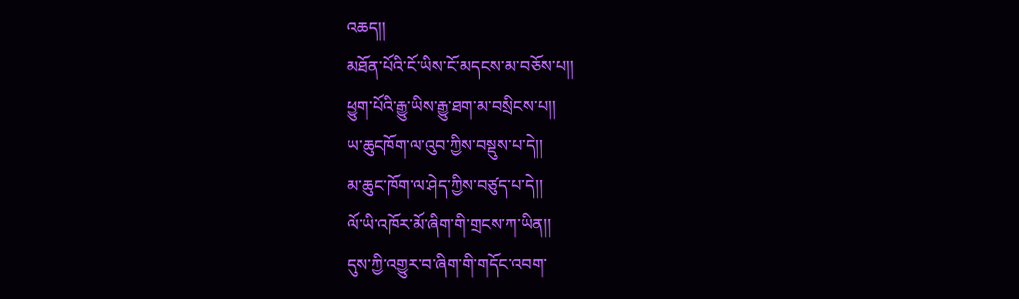འཆད།།
མཐོན་པོའི་ངོ་ཡིས་ངོ་མདངས་མ་བཅོས་པ།།
ཕྱུག་པོའི་རྒྱུ་ཡིས་རྒྱུ་ཐག་མ་བསྲིངས་པ།།
ཡ་ཆུངཁོག་ལ་འུབ་ཀྱིས་བསྡུས་པ་དེ།།
མ་ཆུང་ཁོག་ལ་ཤེད་ཀྱིས་བཙུད་པ་དེ།།
ལོ་ཡི་འཁོར་མོ་ཞིག་གི་གྲངས་ཀ་ཡིན།།
དུས་ཀྱི་འགྱུར་བ་ཞིག་གི་གདོང་འབག་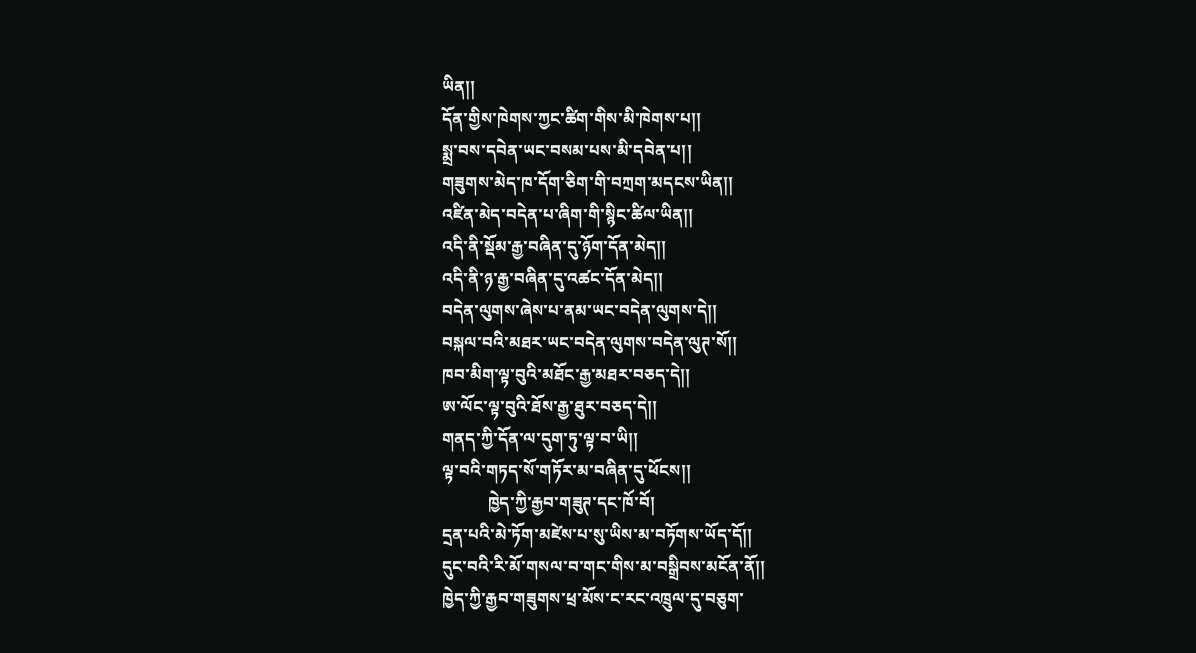ཡིན།།
དོན་གྱིས་ཁེགས་ཀྱང་ཚིག་གིས་མི་ཁེགས་པ།།
སྨྲ་བས་དབེན་ཡང་བསམ་པས་མི་དབེན་པ།།
གཟུགས་མེད་ཁ་དོག་ཅིག་གི་བཀྲག་མདངས་ཡིན།།
འཛིན་མེད་བདེན་པ་ཞིག་གི་སྙིང་ཚིལ་ཡིན།།
འདི་ནི་སྡོམ་རྒྱ་བཞིན་དུ་ཉོག་དོན་མེད།།
འདི་ནི་ཉ་རྒྱ་བཞིན་དུ་འཚང་དོན་མེད།།
བདེན་ལུགས་ཞེས་པ་ནམ་ཡང་བདེན་ལུགས་དེ།།
བསྐལ་བའི་མཐར་ཡང་བདེན་ལུགས་བདེན་ལུཊ་སོ།།
ཁབ་མིག་ལྟ་བུའི་མཐོང་རྒྱ་མཐར་བཅད་དེ།།
ཨ་ལོང་ལྟ་བུའི་ཐོས་རྒྱ་ཐུར་བཅད་དེ།།
གནད་ཀྱི་དོན་ལ་དུག་ཏུ་ལྟ་བ་ཡི།།
ལྟ་བའི་གཏད་སོ་གཏོར་མ་བཞིན་དུ་ཕོངས།།
           ཁྱེད་ཀྱི་རྒྱབ་གཟུཊ་དང་ཁོ་བོ།
དྲན་པའི་མེ་ཏོག་མཛེས་པ་སུ་ཡིས་མ་བཏོགས་ཡོད་དོ།།
དུང་བའི་རི་མོ་གསལ་བ་གང་གིས་མ་བསྒྲིབས་མངོན་ནོ།།
ཁྱེད་ཀྱི་རྒྱབ་གཟུགས་ཕྲ་མོས་ང་རང་འཁྲུལ་དུ་བཅུག་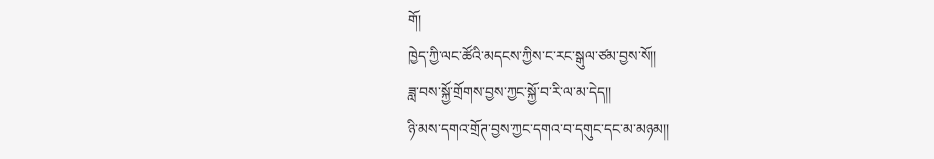གོ།
ཁྱེད་ཀྱི་ལང་ཚོའི་མདངས་ཀྱིས་ང་རང་སྒུལ་ཙམ་བྱས་སོ།།
ཟླ་བས་སྐྱོ་གྲོགས་བྱས་ཀྱང་སྐྱོ་བ་རི་ལ་མ་དེད།།
ཉི་མས་དགའ་གྲོཊ་བྱས་ཀྱང་དགའ་བ་དགུང་དང་མ་མཉམ།།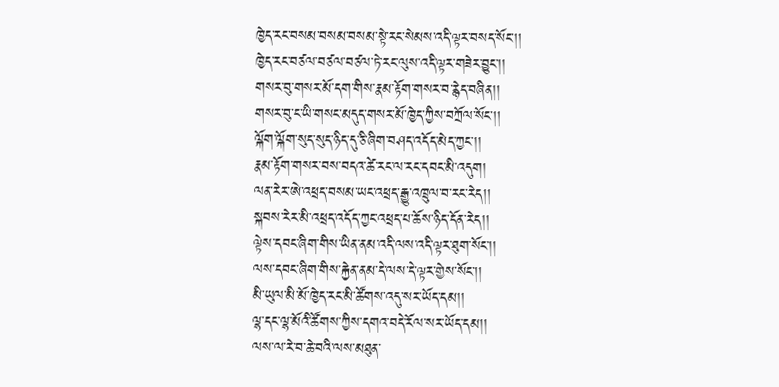ཁྱེད་རང་བསམ་བསམ་བསམ་སྟེ་རང་སེམས་འདི་ལྟར་བསད་སོང་།།
ཁྱེད་རང་བཙལ་བཙལ་བཙལ་ཏེ་རང་ལུས་འདི་ལྟར་གཟེར་བྱུང་།།
གསར་བུ་གསར་མོ་དག་གིས་རྣམ་རྟོག་གསར་བ་རྙེད་བཞིན།།
གསར་བུ་ང་ཡི་གསང་མདུད་གསར་མོ་ཁྱེད་ཀྱིས་བཀྲོལ་སོང་།།
ལྐོག་ལྐོག་སུད་སུད་ཉིད་དུ་ཅི་ཞིག་བཤད་འདོད་མེད་ཀྱང་།།
རྣམ་རྟོག་གསར་བས་བདའ་ཚེ་རང་ལ་རང་དབང་མི་འདུག།
ལན་རེར་ཨེ་འཕྲད་བསམ་ཡང་འཕྲད་རྒྱུ་འཁྲུལ་བ་རང་རེད།།
སྐབས་རེར་མི་འཕྲད་འདོད་ཀྱང་འཕྲད་པ་ཆོས་ཉིད་དོན་རེད།།
ལྟེས་དབང་ཞིག་གིས་ཡིན་ནམ་འདི་ལས་འདི་ལྟར་ཐུག་སོང་།།
ལས་དབང་ཞིག་གིས་རྐྱེན་ནམ་དེ་ལས་དེ་ལྟར་གྱེས་སོང་།།
མི་ཡུལ་མི་མོ་ཁྱེད་རང་མི་ཚོགས་འདུ་སར་ཡོད་དམ།།
ལྷ་དང་ལྷ་མོའི་ཚོགས་ཀྱིས་དགའ་བདེ་རོལ་སར་ཡོད་དམ།།
ལས་ལ་རེ་བ་ཆེ་བའི་ལས་མཐུན་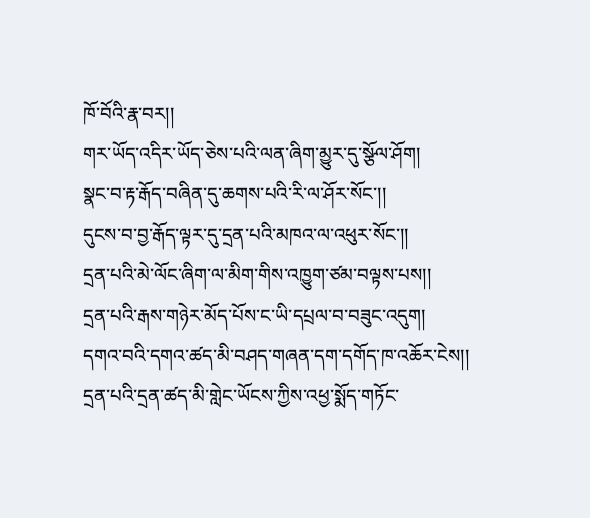ཁོ་བོའི་རྣ་བར།།
གར་ཡོད་འདིར་ཡོད་ཅེས་པའི་ལན་ཞིག་མྱུར་དུ་སྩོལ་ཤོག།
སྣང་བ་རྟ་རྒོད་བཞིན་དུ་ཆགས་པའི་རི་ལ་ཤོར་སོང་།།
དུངས་བ་བྱ་རྒོད་ལྟར་དུ་དྲན་པའི་མཁའ་ལ་འཕུར་སོང་།།
དྲན་པའི་མེ་ལོང་ཞིག་ལ་མིག་གིས་འཁྱུག་ཙམ་བལྟས་པས།།
དྲན་པའི་རྒས་གཉེར་མོད་པོས་ང་ཡི་དཔྲལ་བ་བཟུང་འདུག།
དགའ་བའི་དགའ་ཚད་མི་བཤད་གཞན་དག་དགོད་ཁ་འཆོར་ངེས།།
དྲན་པའི་དྲན་ཚད་མི་གླེང་ཡོངས་ཀྱིས་འཕྱ་སྨོད་གཏོང་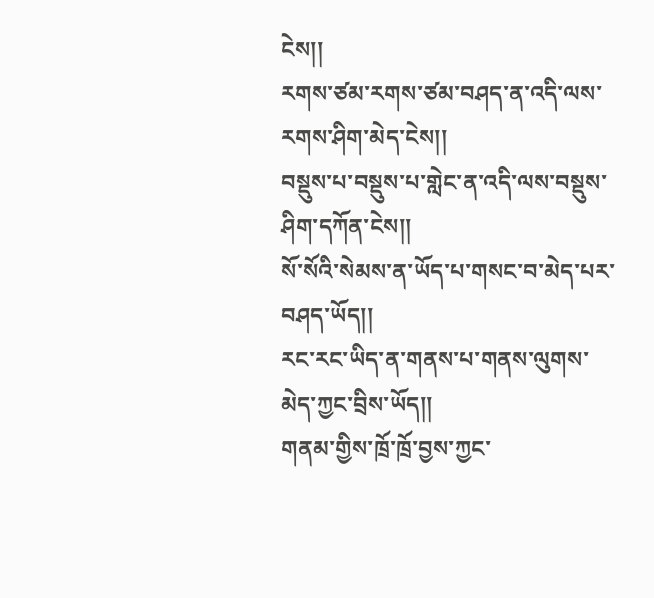ངེས།།
རགས་ཙམ་རགས་ཙམ་བཤད་ན་འདི་ལས་རགས་ཤིག་མེད་ངེས།།
བསྡུས་པ་བསྡུས་པ་གླེང་ན་འདི་ལས་བསྡུས་ཤིག་དཀོན་ངེས།།
སོ་སོའི་སེམས་ན་ཡོད་པ་གསང་བ་མེད་པར་བཤད་ཡོད།།
རང་རང་ཡིད་ན་གནས་པ་གནས་ལུགས་མེད་ཀྱང་བྲིས་ཡོད།།
གནམ་གྱིས་ཁྲོ་ཁྲོ་བྱས་ཀྱང་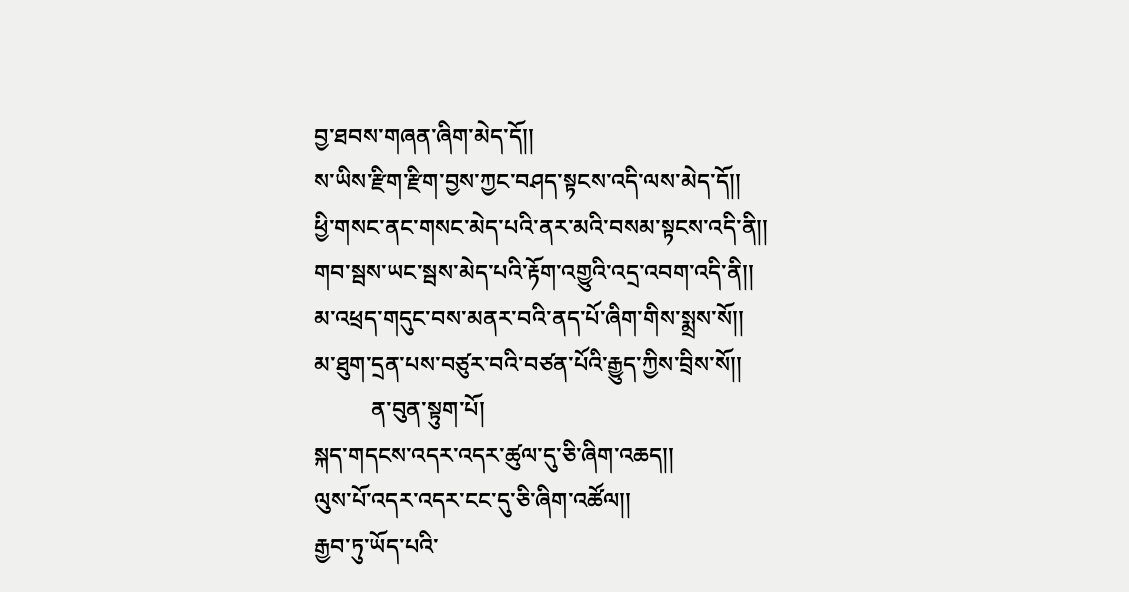བྱ་ཐབས་གཞན་ཞིག་མེད་དོ།།
ས་ཡིས་རྫིག་རྫིག་བྱས་ཀྱང་བཤད་སྟངས་འདི་ལས་མེད་དོ།།
ཕྱི་གསང་ནང་གསང་མེད་པའི་ནར་མའི་བསམ་སྟངས་འདི་ནི།།
གབ་སྦས་ཡང་སྦས་མེད་པའི་རྟོག་འགྱུའི་འདྲ་འབག་འདི་ནི།།
མ་འཕྲད་གདུང་བས་མནར་བའི་ནད་པོ་ཞིག་གིས་སྨྲས་སོ།།
མ་ཐུག་དྲན་པས་བཙུར་བའི་བཙན་པོའི་རྒྱུད་ཀྱིས་བྲིས་སོ།།
          ན་བུན་སྟུག་པོ།
སྐད་གདངས་འདར་འདར་ཚུལ་དུ་ཅི་ཞིག་འཆད།།
ལུས་པོ་འདར་འདར་ངང་དུ་ཅི་ཞིག་འཚོལ།།
རྒྱབ་ཏུ་ཡོད་པའི་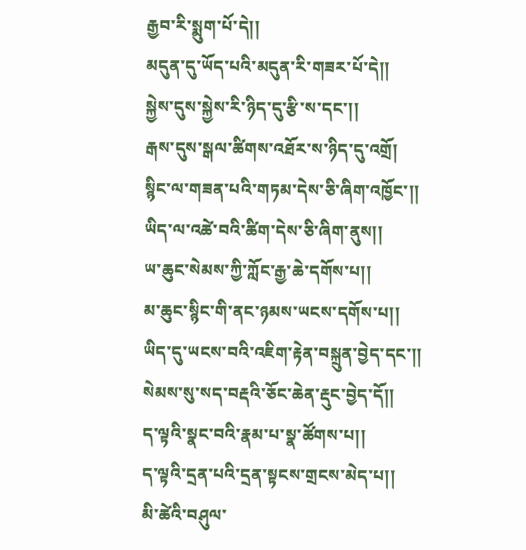རྒྱབ་རི་སྨུག་པོ་དེ།།
མདུན་དུ་ཡོད་པའི་མདུན་རི་གཟར་པོ་དེ།།
སྐྱེས་དུས་སྐྱེས་རི་ཉིད་དུ་རྩི་ས་དང་།།
རྒས་དུས་སྒལ་ཚིགས་འཐོར་ས་ཉིད་དུ་འགྲོ།
སྙིང་ལ་གཟན་པའི་གཏམ་དེས་ཅི་ཞིག་འཁྱོང་།།
ཡིད་ལ་འཚེ་བའི་ཚིག་དེས་ཅི་ཞིག་ནུས།།
ཡ་ཆུང་སེམས་ཀྱི་ཀློང་རྒྱ་ཆེ་དགོས་པ།།
མ་ཆུང་སྙིང་གི་ནང་ཉམས་ཡངས་དགོས་པ།།
ཡིད་དུ་ཡངས་བའི་འཇིག་རྟེན་བསྐྲུན་བྱེད་དང་།།
སེམས་སུ་སད་བརྡའི་ཅོང་ཆེན་རྡུང་བྱེད་དོ།།
ད་ལྟའི་སྣང་བའི་རྣམ་པ་སྣ་ཚོགས་པ།།
ད་ལྟའི་དྲན་པའི་དྲན་སྟངས་གྲངས་མེད་པ།།
མི་ཚེའི་བཤུལ་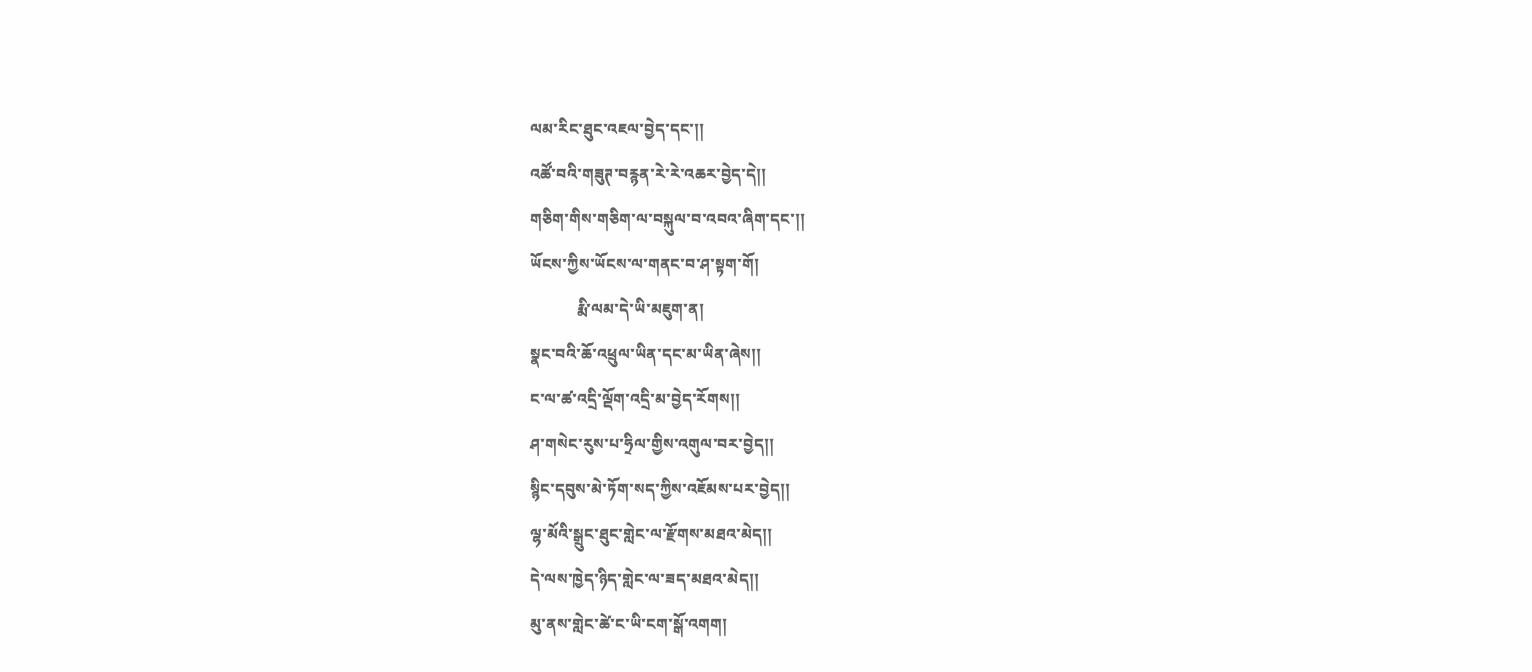ལམ་རིང་ཐུང་འཇལ་བྱེད་དང་།།
འཚོ་བའི་གཟུཊ་བརྙན་རེ་རེ་འཆར་བྱེད་དེ།།
གཅིག་གིས་གཅིག་ལ་བསྐུལ་བ་འབའ་ཞིག་དང་།།
ཡོངས་ཀྱིས་ཡོངས་ལ་གནང་བ་ཤ་སྟག་གོ།
            རྨི་ལམ་དེ་ཡི་མཇུག་ན།
སྣང་བའི་ཆོ་འཕྲུལ་ཡིན་དང་མ་ཡིན་ཞེས།།
ང་ལ་ཚ་འདྲི་ལྡོག་འདྲི་མ་བྱེད་རོགས།།
ཤ་གསེང་རུས་པ་ཧྲིལ་གྱིས་འགུལ་བར་བྱེད།།
སྙིང་དབུས་མེ་ཏོག་སད་ཀྱིས་འཇོམས་པར་བྱེད།།
ལྷ་མོའི་སྒྲུང་ཐུང་གླེང་ལ་རྫོགས་མཐའ་མེད།།
དེ་ལས་ཁྱེད་ཉིད་གླེང་ལ་ཟད་མཐའ་མེད།།
མུ་ནས་གླེང་ཚེ་ང་ཡི་ངག་སྒོ་འགག།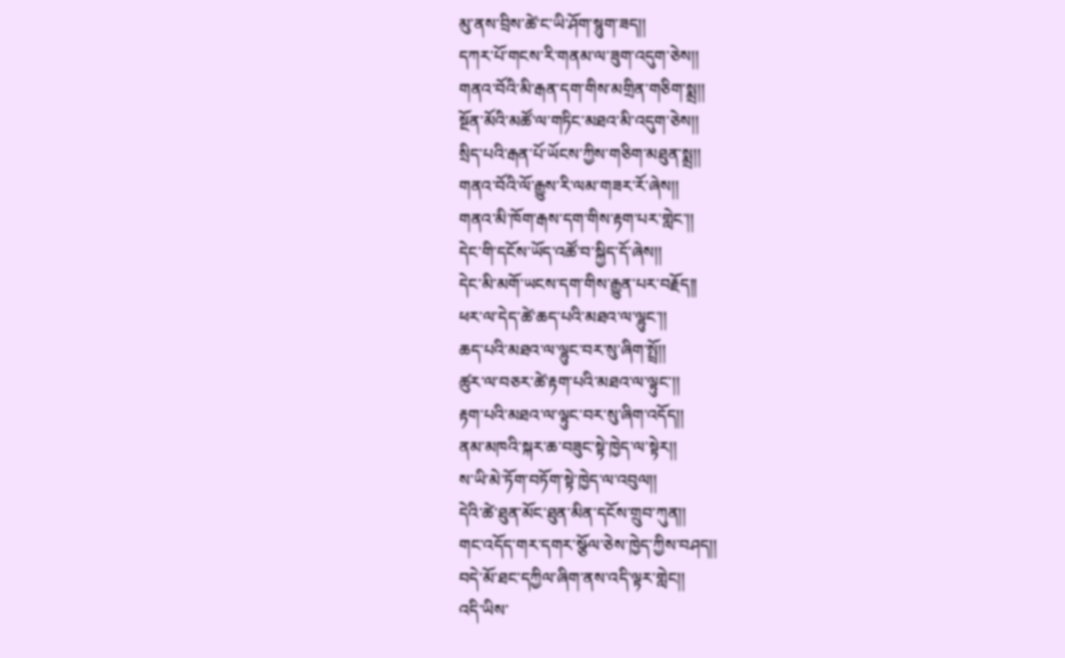མུ་ནས་བྲིས་ཚེ་ང་ཡི་ཤོག་སྙུག་ཟད།།
དཀར་པོ་གངས་རི་གནམ་ལ་ཟུག་འདུག་ཅེས།།
གནའ་བོའི་མི་རྒན་དག་གིས་མགྲིན་གཅིག་སྨྲ།།
སྔོན་མོའི་མཚོ་ལ་གཏིང་མཐའ་མི་འདུག་ཅེས།།
སྲིད་པའི་རྒན་པོ་ཡོངས་ཀྱིས་གཅིག་མཐུན་སྨྲ།།
གནའ་བོའི་ལོ་རྒྱུས་རི་ལམ་གཟར་རོ་ཞེས།།
གནའ་མི་ཁོག་རྒས་དག་གིས་རྟག་པར་གླེང་།།
དེང་གི་དངོས་ཡོད་འཚོ་བ་སྐྱིད་དོ་ཞེས།།
དེང་མི་མགོ་ཡངས་དག་གིས་རྒྱུན་པར་བརྗོད།།
ཕར་ལ་དེད་ཚེ་ཆད་པའི་མཐའ་ལ་ལྷུང་།།
ཆད་པའི་མཐའ་ལ་ལྷུང་བར་སུ་ཞིག་སྤྲོ།།
ཚུར་ལ་བཅར་ཚེ་རྟག་པའི་མཐའ་ལ་ལྟུང་།།
རྟག་པའི་མཐའ་ལ་ལྟུང་བར་སུ་ཞིག་འདོད།།
ནམ་མཁའི་སྐར་ཆ་བཟུང་སྟེ་ཁྱེད་ལ་སྟེར།།
ས་ཡི་མེ་ཏོག་བཏོག་སྟེ་ཁྱེད་ལ་འབུལ།།
དེའི་ཚེ་ཐུན་མོང་ཐུན་མིན་དངོས་གྲུབ་ཀུན།།
གང་འདོད་གར་དགར་སྩོལ་ཅེས་ཁྱེད་ཀྱིས་བཤད།།
བདེ་མོ་ཐང་དཀྱིལ་ཞིག་ནས་འདི་ལྟར་གླེང།།
འདི་ཡིས་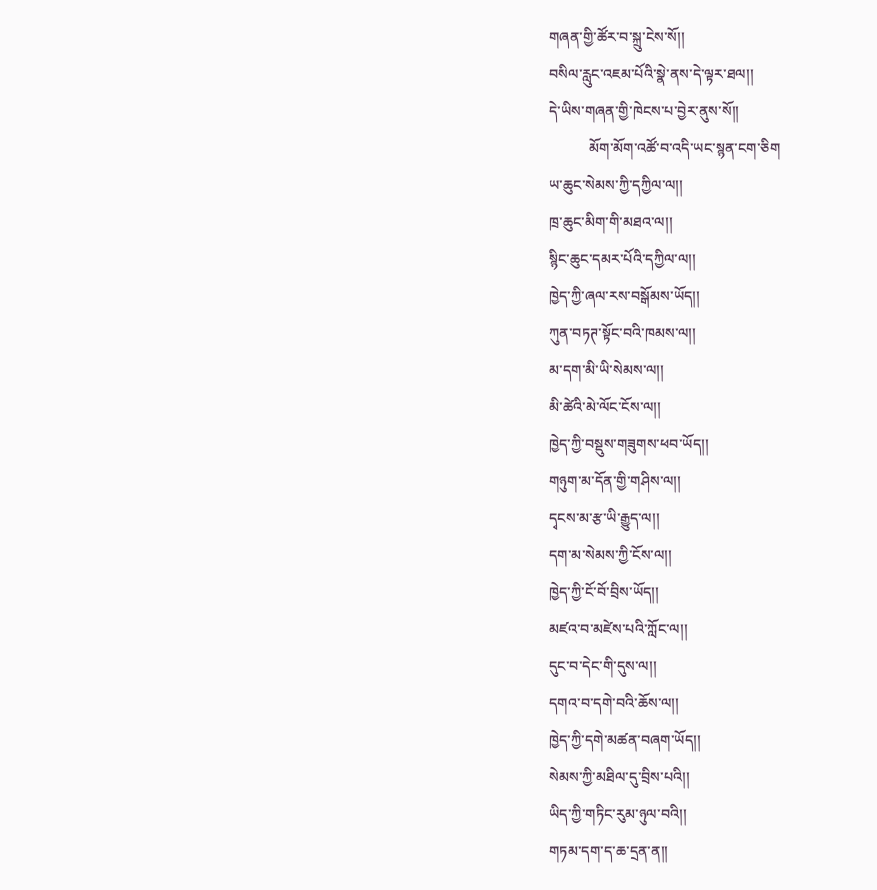གཞན་གྱི་ཚོར་བ་སྐྲུ་ངེས་སོ།།
བསིལ་རླུང་འཇམ་པོའི་སྣེ་ནས་དེ་ལྟར་ཐལ།།
དེ་ཡིས་གཞན་གྱི་ཁེངས་པ་བྱེར་ནུས་སོ།།
           མོག་མོག་འཚོ་བ་འདི་ཡང་སྙན་ངག་ཅིག
ཡ་ཆུང་སེམས་ཀྱི་དཀྱིལ་ལ།།
ཁྲ་ཆུང་མིག་གི་མཐའ་ལ།།
སྙིང་ཆུང་དམར་པོའི་དཀྱིལ་ལ།།
ཁྱེད་ཀྱི་ཞལ་རས་བསྒོམས་ཡོད།།
ཀུན་བཏཊ་སྟོང་བའི་ཁམས་ལ།།
མ་དག་མི་ཡི་སེམས་ལ།།
མི་ཚེའི་མེ་ལོང་ངོས་ལ།།
ཁྱེད་ཀྱི་བསྡུས་གཟུགས་ཕབ་ཡོད།།
གཉུག་མ་དོན་གྱི་གཤིས་ལ།།
དྭངས་མ་རྩ་ཡི་རྒྱུད་ལ།།
དག་མ་སེམས་ཀྱི་ངོས་ལ།།
ཁྱེད་ཀྱི་ངོ་བོ་བྲིས་ཡོད།།
མཛའ་བ་མཛེས་པའི་ཀློང་ལ།།
དུང་བ་དེང་གི་དུས་ལ།།
དགའ་བ་དགེ་བའི་ཆོས་ལ།།
ཁྱེད་ཀྱི་དགེ་མཚན་བཞག་ཡོད།།
སེམས་ཀྱི་མཐིལ་དུ་བྲིས་པའི།།
ཡིད་ཀྱི་གཏིང་རུམ་ཉུལ་བའི།།
གཏམ་དག་ད་ཆ་དྲན་ན།།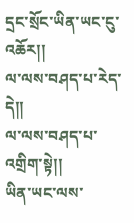དྲང་སྲོང་ཡིན་ཡང་ངུ་འཆོར།།
ལ་ལས་བཤད་པ་རེད་དེ།།
ལ་ལས་བཤད་པ་འགྲིག་སྟེ།།
ཡིན་ཡང་ལས་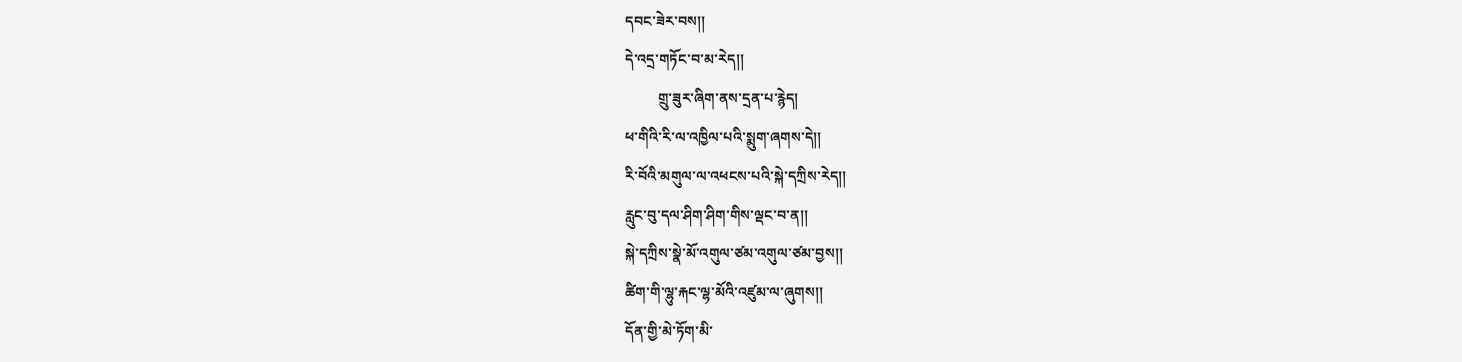དབང་ཟེར་བས།།
དེ་འདྲ་གཏོང་བ་མ་རེད།།
         གྲུ་ཟུར་ཞིག་ནས་དྲན་པ་རྙེད།
ཕ་གིའི་རི་ལ་འཁྱིལ་པའི་སྨུག་ཞགས་དེ།།
རི་བོའི་མགུལ་ལ་འཕངས་པའི་སྐེ་དཀྲིས་རེད།།
རླུང་བུ་དལ་ཤིག་ཤིག་གིས་ལྡང་བ་ན།།
སྐེ་དཀྲིས་སྣེ་མོ་འགུལ་ཙམ་འགུལ་ཙམ་བྱས།།
ཚིག་གི་ལྷུ་རྐང་ལྷ་མོའི་འཛུམ་ལ་ཞུགས།།
དོན་གྱི་མེ་ཏོག་མི་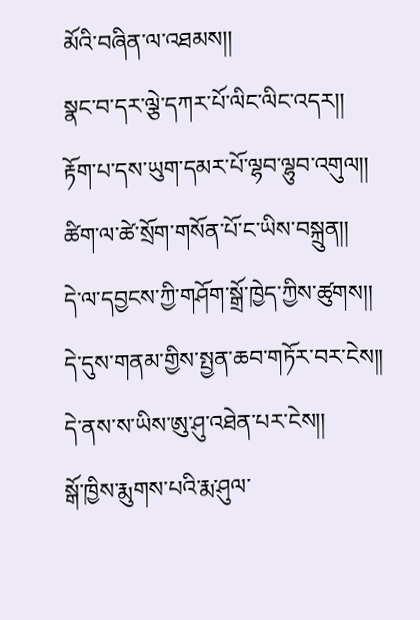མོའི་བཞིན་ལ་འཐམས།།
སྣང་བ་དར་ལྕེ་དཀར་པོ་ལིང་ལིང་འདར།།
རྟོག་པ་དས་ཡུག་དམར་པོ་ལྷབ་ལྷུབ་འགུལ།།
ཚིག་ལ་ཚེ་སྲོག་གསོན་པོ་ང་ཡིས་བསྐྲུན།།
དེ་ལ་དབྱངས་ཀྱི་གཤོག་སྒྲོ་ཁྱེད་ཀྱིས་ཚུགས།།
དེ་དུས་གནམ་གྱིས་སྤྱན་ཆབ་གཏོར་བར་ངེས།།
དེ་ནས་ས་ཡིས་ཨུ་ཤུ་འཐེན་པར་ངེས།།
སྒོ་ཁྱིས་རྨུགས་པའི་རྨ་ཤུལ་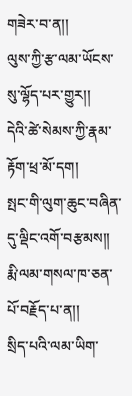གཟེར་བ་ན།།
ལུས་ཀྱི་རྩ་ལམ་ཡོངས་སུ་ལྷོད་པར་གྱུར།།
དེའི་ཚེ་སེམས་ཀྱི་རྣམ་རྟོག་ཕྲ་མོ་དག།
སྤང་གི་ལུག་ཆུང་བཞིན་དུ་ལྡིང་འགོ་བརྩམས།།
རྨི་ལམ་གསལ་ཁ་ཅན་པོ་བརྗོད་པ་ན།།
སྲིད་པའི་ལམ་ཡིག་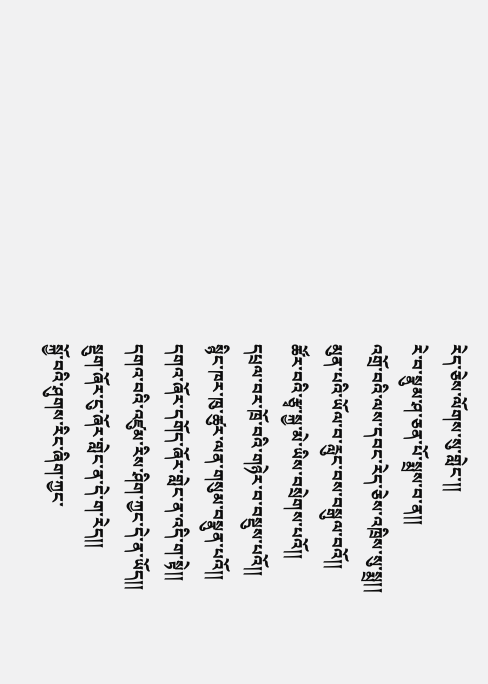རེད་ཅེས་ལོགས་སུ་གླེང་།།
རེ་བ་སྣུམ་ཤ་ཅན་པོ་སྨྲས་བ་ན།།
འགྲོ་བའི་ལས་དབང་རེད་ཅེས་འཁྲིས་སུ་སྨྲ།།
མུན་པའི་ཡོལ་བ་རླུང་བས་བསྒུལ་བའོ།།
ཚོར་བའི་རྩྭ་སྐྱ་མེ་ཡིས་བསྲེགས་པའོ།།
དཔྲལ་བར་ཁྲོ་བའི་གཉེར་བ་བསྡུས་པའོ།།
སྙིང་ཁར་ཁུ་ཚུར་ལན་གསུམ་བསྣུན་པའོ།།
དགའ་ཞོར་དགོད་ཞོར་གླེང་ན་འདི་ག་སྟེ།།
དགའ་བའི་འཛུམ་རིས་ཤིག་ཀྱང་དེ་ན་ཡོད།།
སྡུག་ཞོར་ངུ་ཞོར་གླེང་ན་དེ་ག་རེད།།
སྐྱོ་བའི་ཤུགས་རིང་ཞིག་ཀྱང་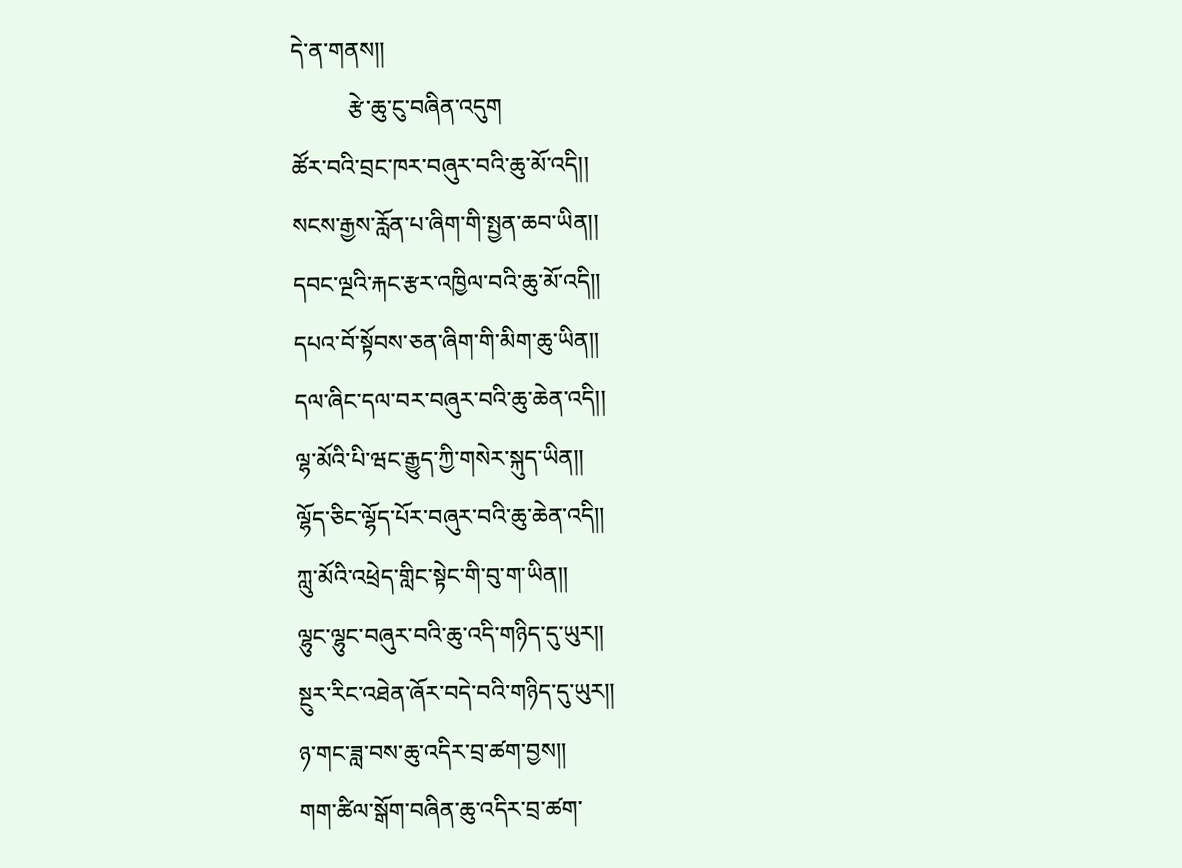དེ་ན་གནས།།
          རྩེ་ཆུ་ངུ་བཞིན་འདུག
ཚོར་བའི་བྲང་ཁར་བཞུར་བའི་ཆུ་མོ་འདི།།
སངས་རྒྱས་རློན་པ་ཞིག་གི་སྤྱན་ཆབ་ཡིན།།
དབང་ལྔའི་རྐང་རྩར་འཁྱིལ་བའི་ཆུ་མོ་འདི།།
དཔའ་བོ་སྟོབས་ཅན་ཞིག་གི་མིག་ཆུ་ཡིན།།
དལ་ཞིང་དལ་བར་བཞུར་བའི་ཆུ་ཆེན་འདི།།
ལྷ་མོའི་པི་ཝང་རྒྱུད་ཀྱི་གསེར་སྐུད་ཡིན།།
ལྷོད་ཅིང་ལྷོད་པོར་བཞུར་བའི་ཆུ་ཆེན་འདི།།
ཀླུ་མོའི་འཕྲེད་གླིང་སྟེང་གི་བུ་ག་ཡིན།།
ལྷུང་ལྷུང་བཞུར་བའི་ཆུ་འདི་གཉིད་དུ་ཡུར།།
སྔུར་རིང་འཐེན་ཞོར་བདེ་བའི་གཉིད་དུ་ཡུར།།
ཉ་གང་ཟླ་བས་ཆུ་འདིར་བྲ་ཚག་བྱས།།
གག་ཚིལ་སྒོག་བཞིན་ཆུ་འདིར་བྲ་ཚག་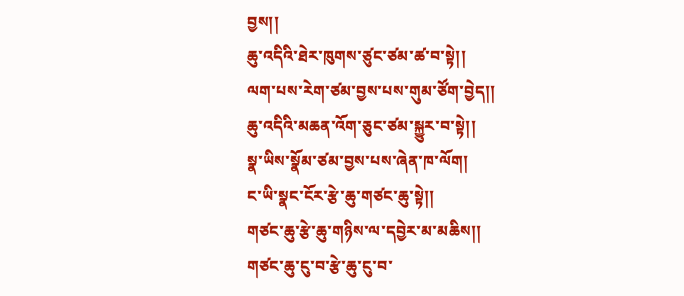བྱས།།
ཆུ་འདིའི་ཐེར་ཁུགས་ཙུང་ཙམ་ཚ་བ་སྟེ།།
ལག་པས་རེག་ཙམ་བྱས་པས་གུམ་ཙོག་བྱེད།།
ཆུ་འདིའི་མཆན་འོག་ཅུང་ཙམ་སྐྱུར་བ་སྟེ།།
སྣ་ཡིས་སྣོམ་ཙམ་བྱས་པས་ཞེན་ཁ་ལོག།
ང་ཡི་སྣང་ངོར་རྩེ་ཆུ་གཙང་ཆུ་སྟེ།།
གཙང་ཆུ་རྩེ་ཆུ་གཉིས་ལ་དབྱེར་མ་མཆིས།།
གཙང་ཆུ་ངུ་བ་རྩེ་ཆུ་ངུ་བ་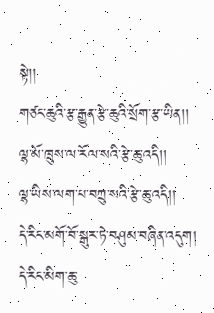སྟེ།།
གཙང་ཆུའི་རྩ་རྒྱུན་རྩེ་ཆུའི་སྲོག་རྩ་ཡིན།།
ལྷ་མོ་ཁྲུས་ལ་རོལ་སའི་རྩེ་ཆུ་འདི།།
ལྷ་ཡིས་ལག་པ་བཀྲུ་སའི་རྩེ་ཆུ་འདི།།
དེ་རིང་མགོ་བོ་སྒུར་ཏེ་བཤུམ་བཞིན་འདུག།
དེ་རིང་མིག་ཆུ་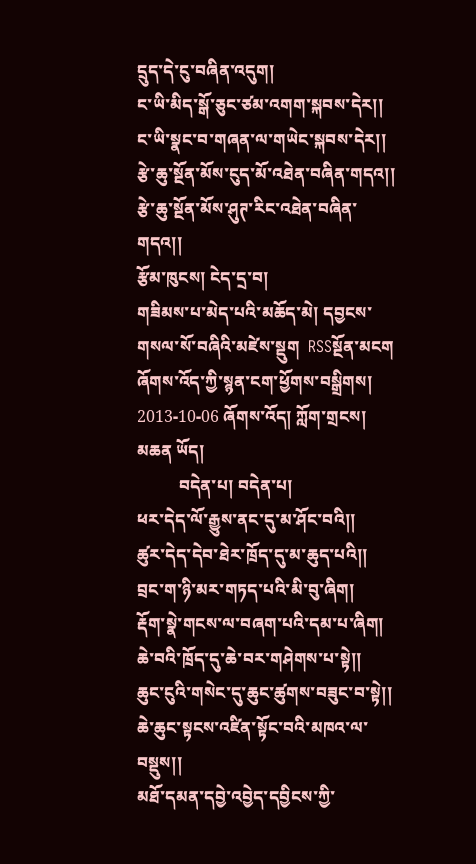དྲུད་དེ་ངུ་བཞིན་འདུག།
ང་ཡི་མིད་སྒོ་ཅུང་ཙམ་འགག་སྐབས་དེར།།
ང་ཡི་སྣང་བ་གཞན་ལ་གཡེང་སྐབས་དེར།།
རྩེ་ཆུ་སྔོན་མོས་ངུད་མོ་འཐེན་བཞིན་གདའ།།
རྩེ་ཆུ་སྔོན་མོས་ཤུཊ་རིང་འཐེན་བཞིན་གདའ།།
རྩོམ་ཁུངས། ངེད་དྲ་བ།
གཟིམས་པ་མེད་པའི་མཆོད་མེ། དབྱངས་གསལ་སོ་བཞིའི་མཛེས་སྡུག  RSSསྔོན་མངག
ཞོགས་འོད་ཀྱི་སྙན་ངག་ཕྱོགས་བསྒྲིགས།
2013-10-06 ཞོགས་འོད། ཀློག་གྲངས། མཆན ཡོད།
          བདེན་པ། བདེན་པ།
ཕར་དེད་ལོ་རྒྱུས་ནང་དུ་མ་ཤོང་བའི།།
ཚུར་དེད་དེབ་ཐེར་ཁྲོད་དུ་མ་ཆུད་པའི།།
བྲང་ག་ཉི་མར་གཏད་པའི་མི་བུ་ཞིག།
རྡོག་སྣེ་གངས་ལ་བཞག་པའི་དམ་པ་ཞིག།
ཆེ་བའི་ཁྲོད་དུ་ཆེ་བར་གཤེགས་པ་སྟེ།།
ཆུང་ངུའི་གསེང་དུ་ཆུང་ཚུགས་བཟུང་བ་སྟེ།།
ཆེ་ཆུང་སྟངས་འཛིན་སྟོང་བའི་མཁའ་ལ་བསྡུས།།
མཐོ་དམན་དབྱེ་འབྱེད་དབྱིངས་ཀྱི་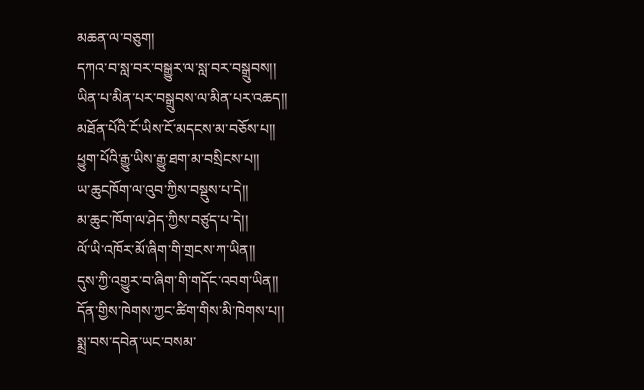མཆན་ལ་བཅུག།
དཀའ་བ་སླ་བར་བསྒྱུར་ལ་སླ་བར་བསྒྲུབས།།
ཡིན་པ་མིན་པར་བསྒྲུབས་ལ་མིན་པར་འཆད།།
མཐོན་པོའི་ངོ་ཡིས་ངོ་མདངས་མ་བཅོས་པ།།
ཕྱུག་པོའི་རྒྱུ་ཡིས་རྒྱུ་ཐག་མ་བསྲིངས་པ།།
ཡ་ཆུངཁོག་ལ་འུབ་ཀྱིས་བསྡུས་པ་དེ།།
མ་ཆུང་ཁོག་ལ་ཤེད་ཀྱིས་བཙུད་པ་དེ།།
ལོ་ཡི་འཁོར་མོ་ཞིག་གི་གྲངས་ཀ་ཡིན།།
དུས་ཀྱི་འགྱུར་བ་ཞིག་གི་གདོང་འབག་ཡིན།།
དོན་གྱིས་ཁེགས་ཀྱང་ཚིག་གིས་མི་ཁེགས་པ།།
སྨྲ་བས་དབེན་ཡང་བསམ་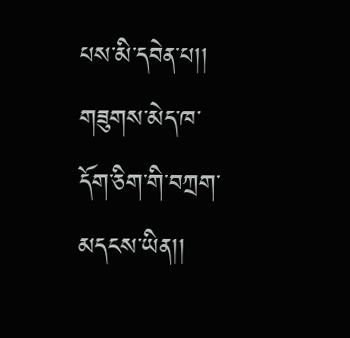པས་མི་དབེན་པ།།
གཟུགས་མེད་ཁ་དོག་ཅིག་གི་བཀྲག་མདངས་ཡིན།།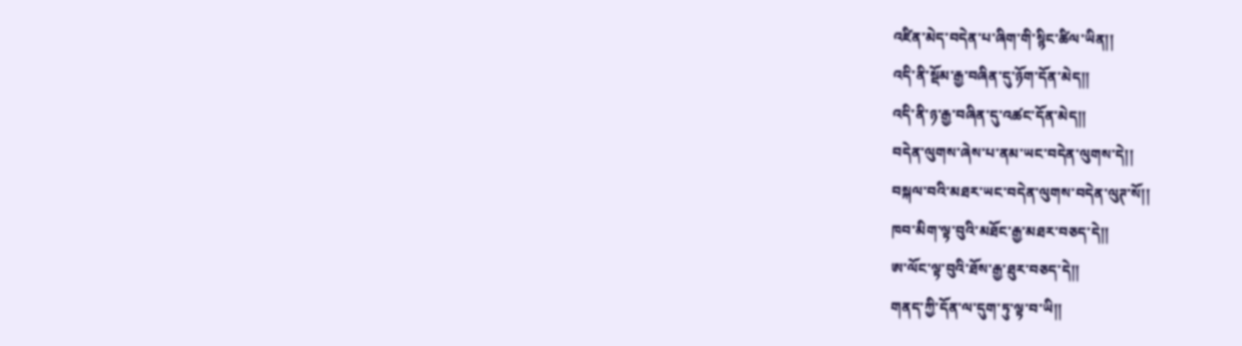འཛིན་མེད་བདེན་པ་ཞིག་གི་སྙིང་ཚིལ་ཡིན།།
འདི་ནི་སྡོམ་རྒྱ་བཞིན་དུ་ཉོག་དོན་མེད།།
འདི་ནི་ཉ་རྒྱ་བཞིན་དུ་འཚང་དོན་མེད།།
བདེན་ལུགས་ཞེས་པ་ནམ་ཡང་བདེན་ལུགས་དེ།།
བསྐལ་བའི་མཐར་ཡང་བདེན་ལུགས་བདེན་ལུཊ་སོ།།
ཁབ་མིག་ལྟ་བུའི་མཐོང་རྒྱ་མཐར་བཅད་དེ།།
ཨ་ལོང་ལྟ་བུའི་ཐོས་རྒྱ་ཐུར་བཅད་དེ།།
གནད་ཀྱི་དོན་ལ་དུག་ཏུ་ལྟ་བ་ཡི།།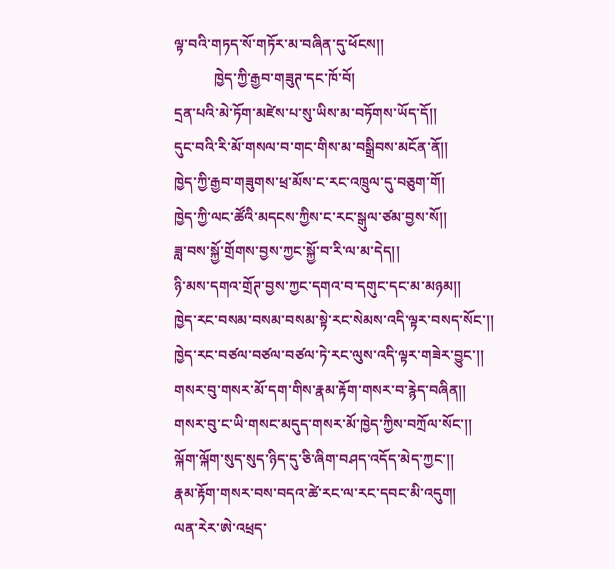ལྟ་བའི་གཏད་སོ་གཏོར་མ་བཞིན་དུ་ཕོངས།།
           ཁྱེད་ཀྱི་རྒྱབ་གཟུཊ་དང་ཁོ་བོ།
དྲན་པའི་མེ་ཏོག་མཛེས་པ་སུ་ཡིས་མ་བཏོགས་ཡོད་དོ།།
དུང་བའི་རི་མོ་གསལ་བ་གང་གིས་མ་བསྒྲིབས་མངོན་ནོ།།
ཁྱེད་ཀྱི་རྒྱབ་གཟུགས་ཕྲ་མོས་ང་རང་འཁྲུལ་དུ་བཅུག་གོ།
ཁྱེད་ཀྱི་ལང་ཚོའི་མདངས་ཀྱིས་ང་རང་སྒུལ་ཙམ་བྱས་སོ།།
ཟླ་བས་སྐྱོ་གྲོགས་བྱས་ཀྱང་སྐྱོ་བ་རི་ལ་མ་དེད།།
ཉི་མས་དགའ་གྲོཊ་བྱས་ཀྱང་དགའ་བ་དགུང་དང་མ་མཉམ།།
ཁྱེད་རང་བསམ་བསམ་བསམ་སྟེ་རང་སེམས་འདི་ལྟར་བསད་སོང་།།
ཁྱེད་རང་བཙལ་བཙལ་བཙལ་ཏེ་རང་ལུས་འདི་ལྟར་གཟེར་བྱུང་།།
གསར་བུ་གསར་མོ་དག་གིས་རྣམ་རྟོག་གསར་བ་རྙེད་བཞིན།།
གསར་བུ་ང་ཡི་གསང་མདུད་གསར་མོ་ཁྱེད་ཀྱིས་བཀྲོལ་སོང་།།
ལྐོག་ལྐོག་སུད་སུད་ཉིད་དུ་ཅི་ཞིག་བཤད་འདོད་མེད་ཀྱང་།།
རྣམ་རྟོག་གསར་བས་བདའ་ཚེ་རང་ལ་རང་དབང་མི་འདུག།
ལན་རེར་ཨེ་འཕྲད་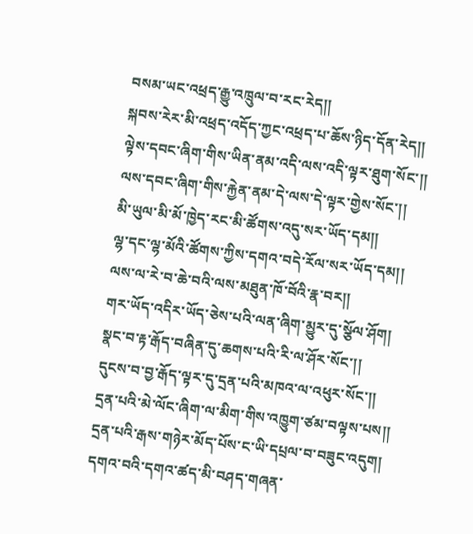བསམ་ཡང་འཕྲད་རྒྱུ་འཁྲུལ་བ་རང་རེད།།
སྐབས་རེར་མི་འཕྲད་འདོད་ཀྱང་འཕྲད་པ་ཆོས་ཉིད་དོན་རེད།།
ལྟེས་དབང་ཞིག་གིས་ཡིན་ནམ་འདི་ལས་འདི་ལྟར་ཐུག་སོང་།།
ལས་དབང་ཞིག་གིས་རྐྱེན་ནམ་དེ་ལས་དེ་ལྟར་གྱེས་སོང་།།
མི་ཡུལ་མི་མོ་ཁྱེད་རང་མི་ཚོགས་འདུ་སར་ཡོད་དམ།།
ལྷ་དང་ལྷ་མོའི་ཚོགས་ཀྱིས་དགའ་བདེ་རོལ་སར་ཡོད་དམ།།
ལས་ལ་རེ་བ་ཆེ་བའི་ལས་མཐུན་ཁོ་བོའི་རྣ་བར།།
གར་ཡོད་འདིར་ཡོད་ཅེས་པའི་ལན་ཞིག་མྱུར་དུ་སྩོལ་ཤོག།
སྣང་བ་རྟ་རྒོད་བཞིན་དུ་ཆགས་པའི་རི་ལ་ཤོར་སོང་།།
དུངས་བ་བྱ་རྒོད་ལྟར་དུ་དྲན་པའི་མཁའ་ལ་འཕུར་སོང་།།
དྲན་པའི་མེ་ལོང་ཞིག་ལ་མིག་གིས་འཁྱུག་ཙམ་བལྟས་པས།།
དྲན་པའི་རྒས་གཉེར་མོད་པོས་ང་ཡི་དཔྲལ་བ་བཟུང་འདུག།
དགའ་བའི་དགའ་ཚད་མི་བཤད་གཞན་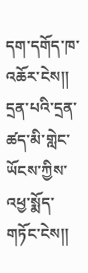དག་དགོད་ཁ་འཆོར་ངེས།།
དྲན་པའི་དྲན་ཚད་མི་གླེང་ཡོངས་ཀྱིས་འཕྱ་སྨོད་གཏོང་ངེས།།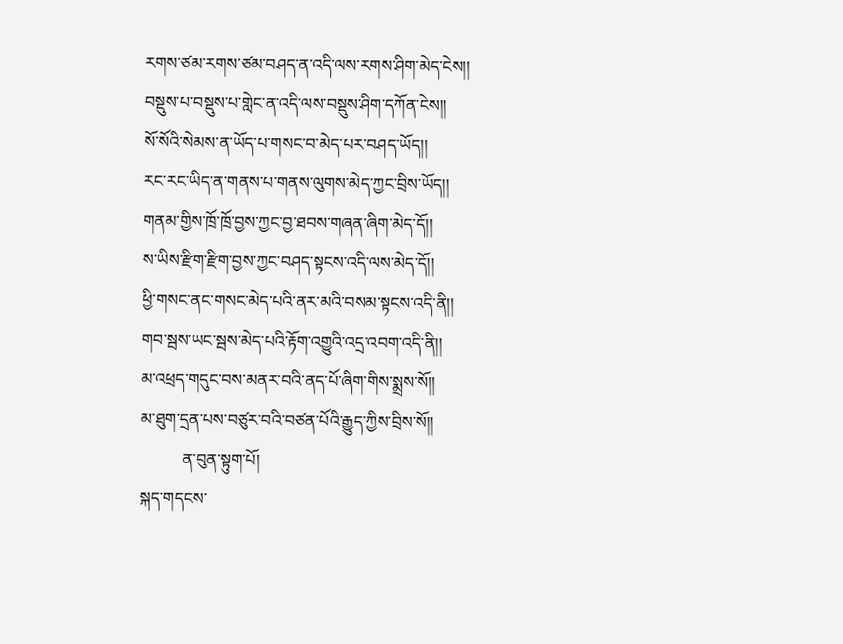རགས་ཙམ་རགས་ཙམ་བཤད་ན་འདི་ལས་རགས་ཤིག་མེད་ངེས།།
བསྡུས་པ་བསྡུས་པ་གླེང་ན་འདི་ལས་བསྡུས་ཤིག་དཀོན་ངེས།།
སོ་སོའི་སེམས་ན་ཡོད་པ་གསང་བ་མེད་པར་བཤད་ཡོད།།
རང་རང་ཡིད་ན་གནས་པ་གནས་ལུགས་མེད་ཀྱང་བྲིས་ཡོད།།
གནམ་གྱིས་ཁྲོ་ཁྲོ་བྱས་ཀྱང་བྱ་ཐབས་གཞན་ཞིག་མེད་དོ།།
ས་ཡིས་རྫིག་རྫིག་བྱས་ཀྱང་བཤད་སྟངས་འདི་ལས་མེད་དོ།།
ཕྱི་གསང་ནང་གསང་མེད་པའི་ནར་མའི་བསམ་སྟངས་འདི་ནི།།
གབ་སྦས་ཡང་སྦས་མེད་པའི་རྟོག་འགྱུའི་འདྲ་འབག་འདི་ནི།།
མ་འཕྲད་གདུང་བས་མནར་བའི་ནད་པོ་ཞིག་གིས་སྨྲས་སོ།།
མ་ཐུག་དྲན་པས་བཙུར་བའི་བཙན་པོའི་རྒྱུད་ཀྱིས་བྲིས་སོ།།
          ན་བུན་སྟུག་པོ།
སྐད་གདངས་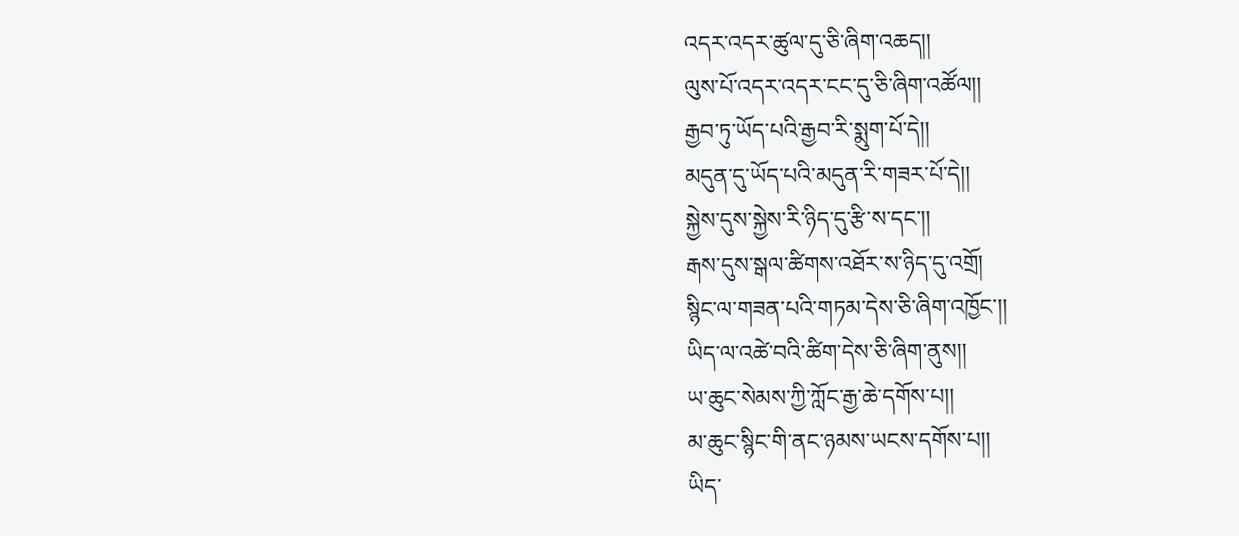འདར་འདར་ཚུལ་དུ་ཅི་ཞིག་འཆད།།
ལུས་པོ་འདར་འདར་ངང་དུ་ཅི་ཞིག་འཚོལ།།
རྒྱབ་ཏུ་ཡོད་པའི་རྒྱབ་རི་སྨུག་པོ་དེ།།
མདུན་དུ་ཡོད་པའི་མདུན་རི་གཟར་པོ་དེ།།
སྐྱེས་དུས་སྐྱེས་རི་ཉིད་དུ་རྩི་ས་དང་།།
རྒས་དུས་སྒལ་ཚིགས་འཐོར་ས་ཉིད་དུ་འགྲོ།
སྙིང་ལ་གཟན་པའི་གཏམ་དེས་ཅི་ཞིག་འཁྱོང་།།
ཡིད་ལ་འཚེ་བའི་ཚིག་དེས་ཅི་ཞིག་ནུས།།
ཡ་ཆུང་སེམས་ཀྱི་ཀློང་རྒྱ་ཆེ་དགོས་པ།།
མ་ཆུང་སྙིང་གི་ནང་ཉམས་ཡངས་དགོས་པ།།
ཡིད་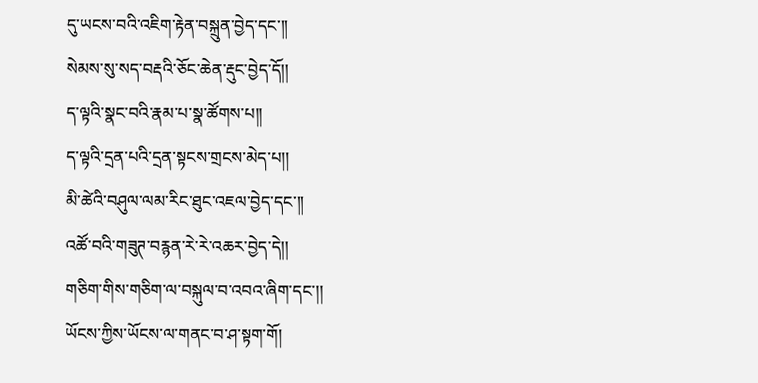དུ་ཡངས་བའི་འཇིག་རྟེན་བསྐྲུན་བྱེད་དང་།།
སེམས་སུ་སད་བརྡའི་ཅོང་ཆེན་རྡུང་བྱེད་དོ།།
ད་ལྟའི་སྣང་བའི་རྣམ་པ་སྣ་ཚོགས་པ།།
ད་ལྟའི་དྲན་པའི་དྲན་སྟངས་གྲངས་མེད་པ།།
མི་ཚེའི་བཤུལ་ལམ་རིང་ཐུང་འཇལ་བྱེད་དང་།།
འཚོ་བའི་གཟུཊ་བརྙན་རེ་རེ་འཆར་བྱེད་དེ།།
གཅིག་གིས་གཅིག་ལ་བསྐུལ་བ་འབའ་ཞིག་དང་།།
ཡོངས་ཀྱིས་ཡོངས་ལ་གནང་བ་ཤ་སྟག་གོ།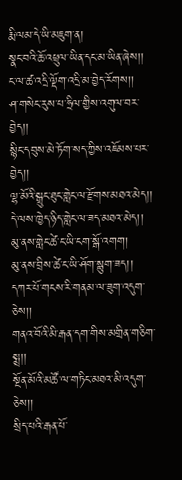རྨི་ལམ་དེ་ཡི་མཇུག་ན།
སྣང་བའི་ཆོ་འཕྲུལ་ཡིན་དང་མ་ཡིན་ཞེས།།
ང་ལ་ཚ་འདྲི་ལྡོག་འདྲི་མ་བྱེད་རོགས།།
ཤ་གསེང་རུས་པ་ཧྲིལ་གྱིས་འགུལ་བར་བྱེད།།
སྙིང་དབུས་མེ་ཏོག་སད་ཀྱིས་འཇོམས་པར་བྱེད།།
ལྷ་མོའི་སྒྲུང་ཐུང་གླེང་ལ་རྫོགས་མཐའ་མེད།།
དེ་ལས་ཁྱེད་ཉིད་གླེང་ལ་ཟད་མཐའ་མེད།།
མུ་ནས་གླེང་ཚེ་ང་ཡི་ངག་སྒོ་འགག།
མུ་ནས་བྲིས་ཚེ་ང་ཡི་ཤོག་སྙུག་ཟད།།
དཀར་པོ་གངས་རི་གནམ་ལ་ཟུག་འདུག་ཅེས།།
གནའ་བོའི་མི་རྒན་དག་གིས་མགྲིན་གཅིག་སྨྲ།།
སྔོན་མོའི་མཚོ་ལ་གཏིང་མཐའ་མི་འདུག་ཅེས།།
སྲིད་པའི་རྒན་པོ་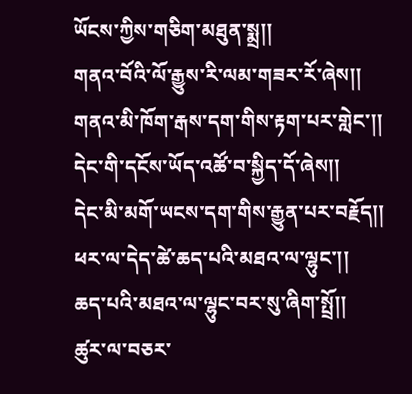ཡོངས་ཀྱིས་གཅིག་མཐུན་སྨྲ།།
གནའ་བོའི་ལོ་རྒྱུས་རི་ལམ་གཟར་རོ་ཞེས།།
གནའ་མི་ཁོག་རྒས་དག་གིས་རྟག་པར་གླེང་།།
དེང་གི་དངོས་ཡོད་འཚོ་བ་སྐྱིད་དོ་ཞེས།།
དེང་མི་མགོ་ཡངས་དག་གིས་རྒྱུན་པར་བརྗོད།།
ཕར་ལ་དེད་ཚེ་ཆད་པའི་མཐའ་ལ་ལྷུང་།།
ཆད་པའི་མཐའ་ལ་ལྷུང་བར་སུ་ཞིག་སྤྲོ།།
ཚུར་ལ་བཅར་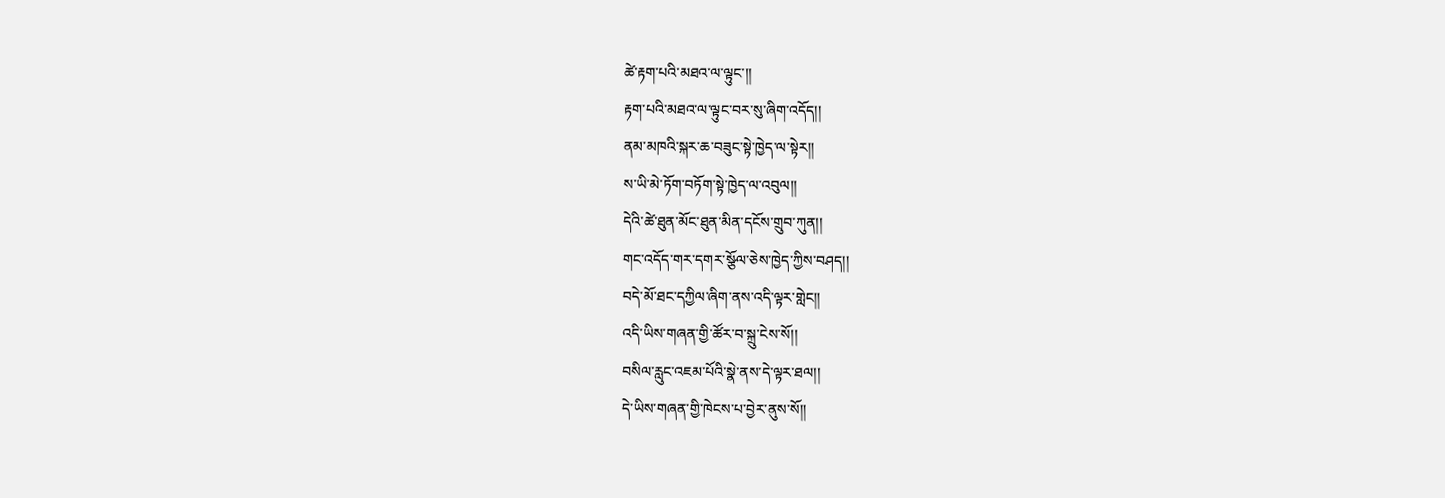ཚེ་རྟག་པའི་མཐའ་ལ་ལྟུང་།།
རྟག་པའི་མཐའ་ལ་ལྟུང་བར་སུ་ཞིག་འདོད།།
ནམ་མཁའི་སྐར་ཆ་བཟུང་སྟེ་ཁྱེད་ལ་སྟེར།།
ས་ཡི་མེ་ཏོག་བཏོག་སྟེ་ཁྱེད་ལ་འབུལ།།
དེའི་ཚེ་ཐུན་མོང་ཐུན་མིན་དངོས་གྲུབ་ཀུན།།
གང་འདོད་གར་དགར་སྩོལ་ཅེས་ཁྱེད་ཀྱིས་བཤད།།
བདེ་མོ་ཐང་དཀྱིལ་ཞིག་ནས་འདི་ལྟར་གླེང།།
འདི་ཡིས་གཞན་གྱི་ཚོར་བ་སྐྲུ་ངེས་སོ།།
བསིལ་རླུང་འཇམ་པོའི་སྣེ་ནས་དེ་ལྟར་ཐལ།།
དེ་ཡིས་གཞན་གྱི་ཁེངས་པ་བྱེར་ནུས་སོ།།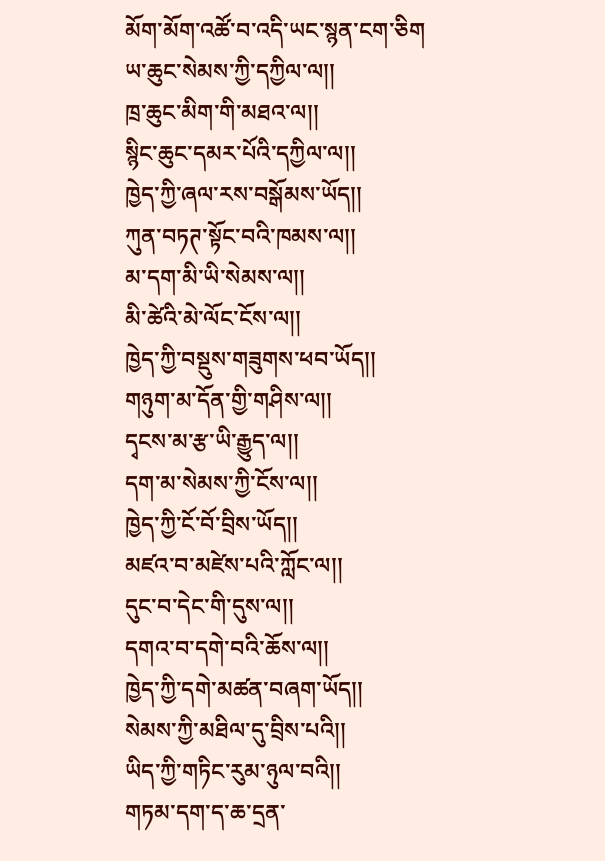མོག་མོག་འཚོ་བ་འདི་ཡང་སྙན་ངག་ཅིག
ཡ་ཆུང་སེམས་ཀྱི་དཀྱིལ་ལ།།
ཁྲ་ཆུང་མིག་གི་མཐའ་ལ།།
སྙིང་ཆུང་དམར་པོའི་དཀྱིལ་ལ།།
ཁྱེད་ཀྱི་ཞལ་རས་བསྒོམས་ཡོད།།
ཀུན་བཏཊ་སྟོང་བའི་ཁམས་ལ།།
མ་དག་མི་ཡི་སེམས་ལ།།
མི་ཚེའི་མེ་ལོང་ངོས་ལ།།
ཁྱེད་ཀྱི་བསྡུས་གཟུགས་ཕབ་ཡོད།།
གཉུག་མ་དོན་གྱི་གཤིས་ལ།།
དྭངས་མ་རྩ་ཡི་རྒྱུད་ལ།།
དག་མ་སེམས་ཀྱི་ངོས་ལ།།
ཁྱེད་ཀྱི་ངོ་བོ་བྲིས་ཡོད།།
མཛའ་བ་མཛེས་པའི་ཀློང་ལ།།
དུང་བ་དེང་གི་དུས་ལ།།
དགའ་བ་དགེ་བའི་ཆོས་ལ།།
ཁྱེད་ཀྱི་དགེ་མཚན་བཞག་ཡོད།།
སེམས་ཀྱི་མཐིལ་དུ་བྲིས་པའི།།
ཡིད་ཀྱི་གཏིང་རུམ་ཉུལ་བའི།།
གཏམ་དག་ད་ཆ་དྲན་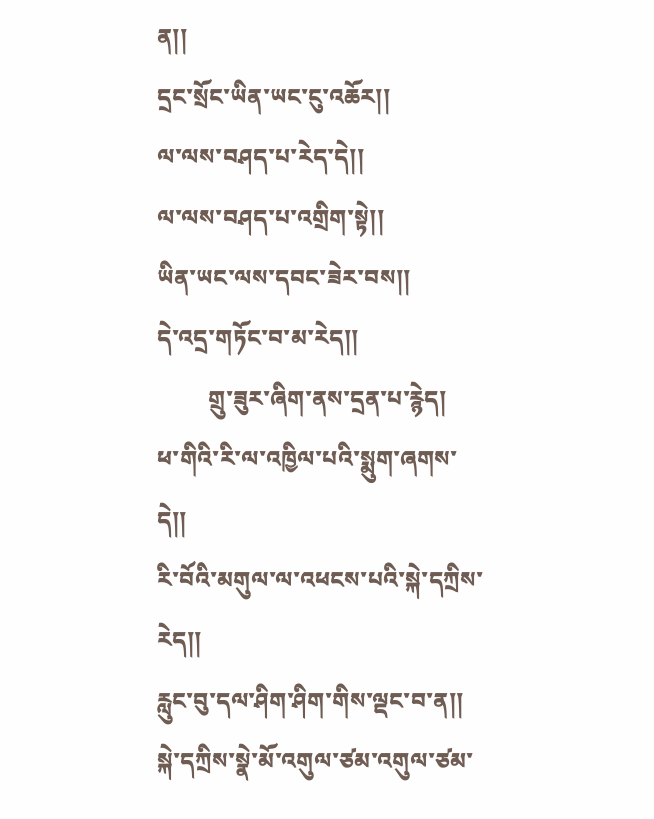ན།།
དྲང་སྲོང་ཡིན་ཡང་ངུ་འཆོར།།
ལ་ལས་བཤད་པ་རེད་དེ།།
ལ་ལས་བཤད་པ་འགྲིག་སྟེ།།
ཡིན་ཡང་ལས་དབང་ཟེར་བས།།
དེ་འདྲ་གཏོང་བ་མ་རེད།།
         གྲུ་ཟུར་ཞིག་ནས་དྲན་པ་རྙེད།
ཕ་གིའི་རི་ལ་འཁྱིལ་པའི་སྨུག་ཞགས་དེ།།
རི་བོའི་མགུལ་ལ་འཕངས་པའི་སྐེ་དཀྲིས་རེད།།
རླུང་བུ་དལ་ཤིག་ཤིག་གིས་ལྡང་བ་ན།།
སྐེ་དཀྲིས་སྣེ་མོ་འགུལ་ཙམ་འགུལ་ཙམ་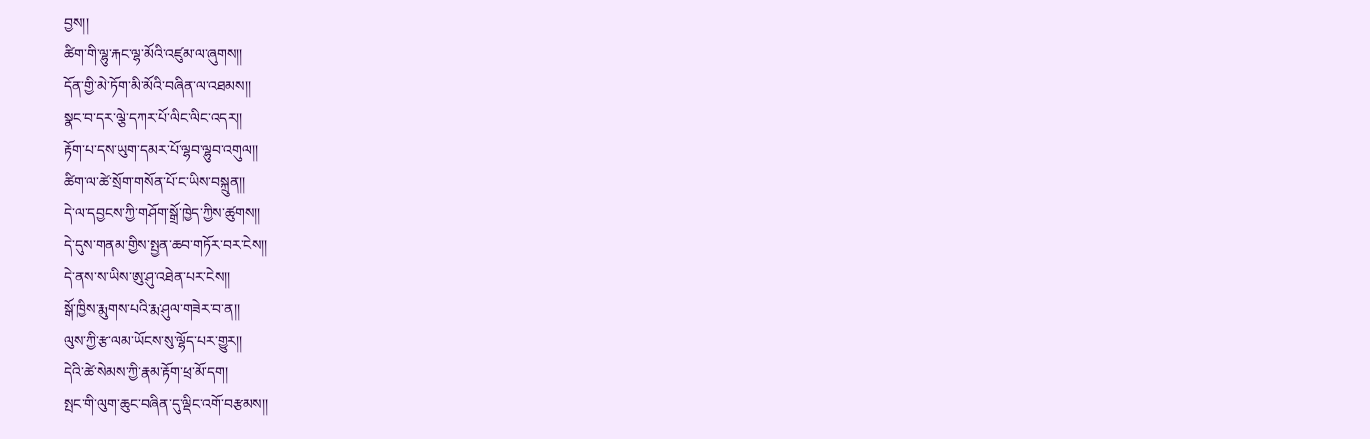བྱས།།
ཚིག་གི་ལྷུ་རྐང་ལྷ་མོའི་འཛུམ་ལ་ཞུགས།།
དོན་གྱི་མེ་ཏོག་མི་མོའི་བཞིན་ལ་འཐམས།།
སྣང་བ་དར་ལྕེ་དཀར་པོ་ལིང་ལིང་འདར།།
རྟོག་པ་དས་ཡུག་དམར་པོ་ལྷབ་ལྷུབ་འགུལ།།
ཚིག་ལ་ཚེ་སྲོག་གསོན་པོ་ང་ཡིས་བསྐྲུན།།
དེ་ལ་དབྱངས་ཀྱི་གཤོག་སྒྲོ་ཁྱེད་ཀྱིས་ཚུགས།།
དེ་དུས་གནམ་གྱིས་སྤྱན་ཆབ་གཏོར་བར་ངེས།།
དེ་ནས་ས་ཡིས་ཨུ་ཤུ་འཐེན་པར་ངེས།།
སྒོ་ཁྱིས་རྨུགས་པའི་རྨ་ཤུལ་གཟེར་བ་ན།།
ལུས་ཀྱི་རྩ་ལམ་ཡོངས་སུ་ལྷོད་པར་གྱུར།།
དེའི་ཚེ་སེམས་ཀྱི་རྣམ་རྟོག་ཕྲ་མོ་དག།
སྤང་གི་ལུག་ཆུང་བཞིན་དུ་ལྡིང་འགོ་བརྩམས།།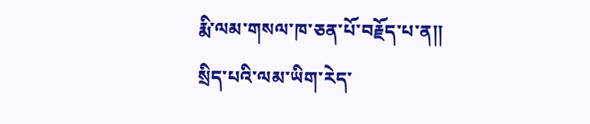རྨི་ལམ་གསལ་ཁ་ཅན་པོ་བརྗོད་པ་ན།།
སྲིད་པའི་ལམ་ཡིག་རེད་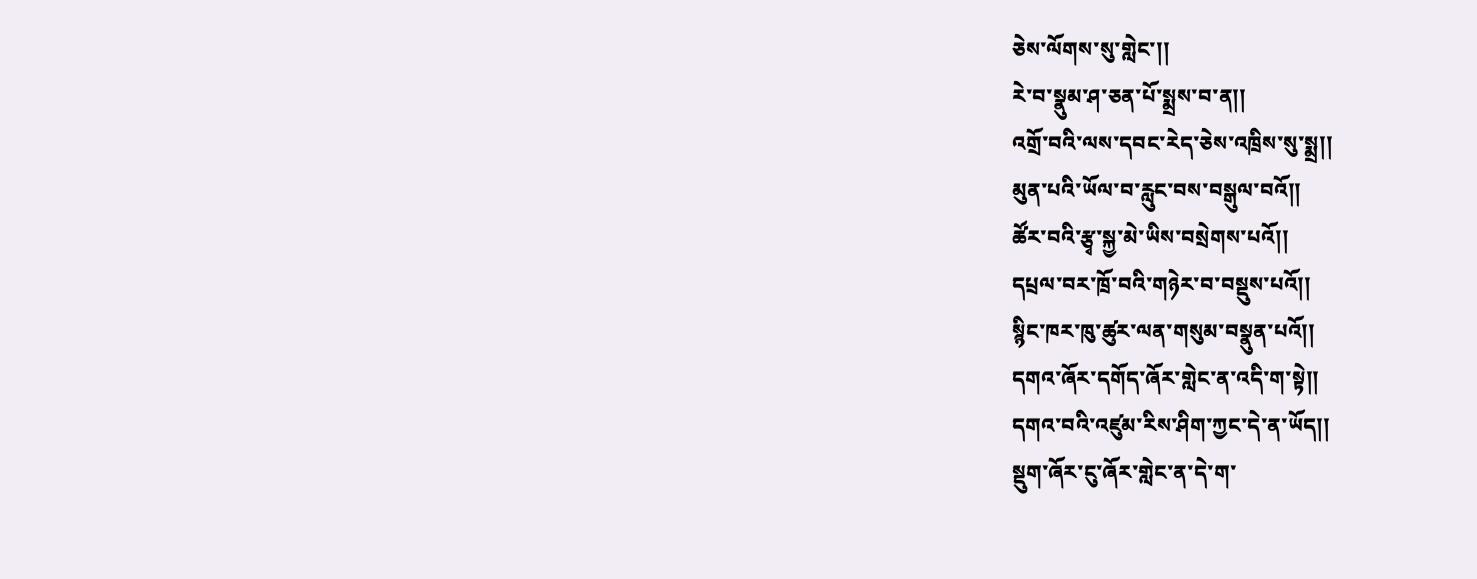ཅེས་ལོགས་སུ་གླེང་།།
རེ་བ་སྣུམ་ཤ་ཅན་པོ་སྨྲས་བ་ན།།
འགྲོ་བའི་ལས་དབང་རེད་ཅེས་འཁྲིས་སུ་སྨྲ།།
མུན་པའི་ཡོལ་བ་རླུང་བས་བསྒུལ་བའོ།།
ཚོར་བའི་རྩྭ་སྐྱ་མེ་ཡིས་བསྲེགས་པའོ།།
དཔྲལ་བར་ཁྲོ་བའི་གཉེར་བ་བསྡུས་པའོ།།
སྙིང་ཁར་ཁུ་ཚུར་ལན་གསུམ་བསྣུན་པའོ།།
དགའ་ཞོར་དགོད་ཞོར་གླེང་ན་འདི་ག་སྟེ།།
དགའ་བའི་འཛུམ་རིས་ཤིག་ཀྱང་དེ་ན་ཡོད།།
སྡུག་ཞོར་ངུ་ཞོར་གླེང་ན་དེ་ག་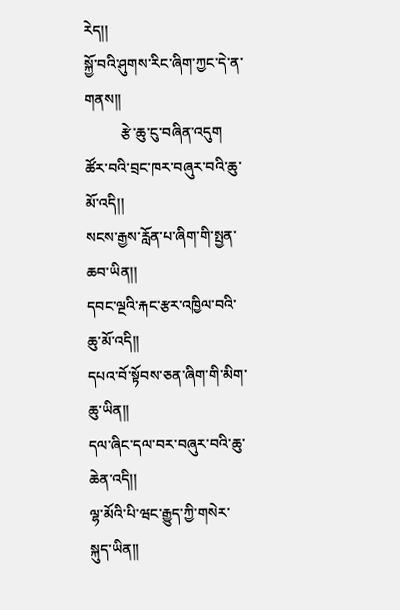རེད།།
སྐྱོ་བའི་ཤུགས་རིང་ཞིག་ཀྱང་དེ་ན་གནས།།
          རྩེ་ཆུ་ངུ་བཞིན་འདུག
ཚོར་བའི་བྲང་ཁར་བཞུར་བའི་ཆུ་མོ་འདི།།
སངས་རྒྱས་རློན་པ་ཞིག་གི་སྤྱན་ཆབ་ཡིན།།
དབང་ལྔའི་རྐང་རྩར་འཁྱིལ་བའི་ཆུ་མོ་འདི།།
དཔའ་བོ་སྟོབས་ཅན་ཞིག་གི་མིག་ཆུ་ཡིན།།
དལ་ཞིང་དལ་བར་བཞུར་བའི་ཆུ་ཆེན་འདི།།
ལྷ་མོའི་པི་ཝང་རྒྱུད་ཀྱི་གསེར་སྐུད་ཡིན།།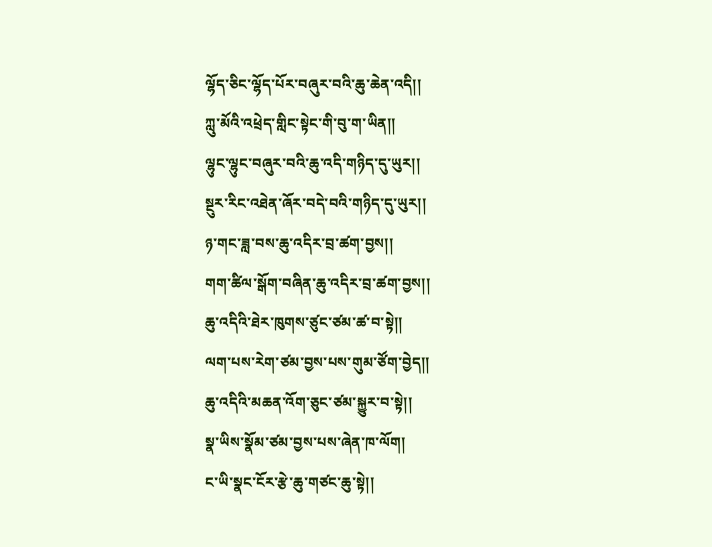ལྷོད་ཅིང་ལྷོད་པོར་བཞུར་བའི་ཆུ་ཆེན་འདི།།
ཀླུ་མོའི་འཕྲེད་གླིང་སྟེང་གི་བུ་ག་ཡིན།།
ལྷུང་ལྷུང་བཞུར་བའི་ཆུ་འདི་གཉིད་དུ་ཡུར།།
སྔུར་རིང་འཐེན་ཞོར་བདེ་བའི་གཉིད་དུ་ཡུར།།
ཉ་གང་ཟླ་བས་ཆུ་འདིར་བྲ་ཚག་བྱས།།
གག་ཚིལ་སྒོག་བཞིན་ཆུ་འདིར་བྲ་ཚག་བྱས།།
ཆུ་འདིའི་ཐེར་ཁུགས་ཙུང་ཙམ་ཚ་བ་སྟེ།།
ལག་པས་རེག་ཙམ་བྱས་པས་གུམ་ཙོག་བྱེད།།
ཆུ་འདིའི་མཆན་འོག་ཅུང་ཙམ་སྐྱུར་བ་སྟེ།།
སྣ་ཡིས་སྣོམ་ཙམ་བྱས་པས་ཞེན་ཁ་ལོག།
ང་ཡི་སྣང་ངོར་རྩེ་ཆུ་གཙང་ཆུ་སྟེ།།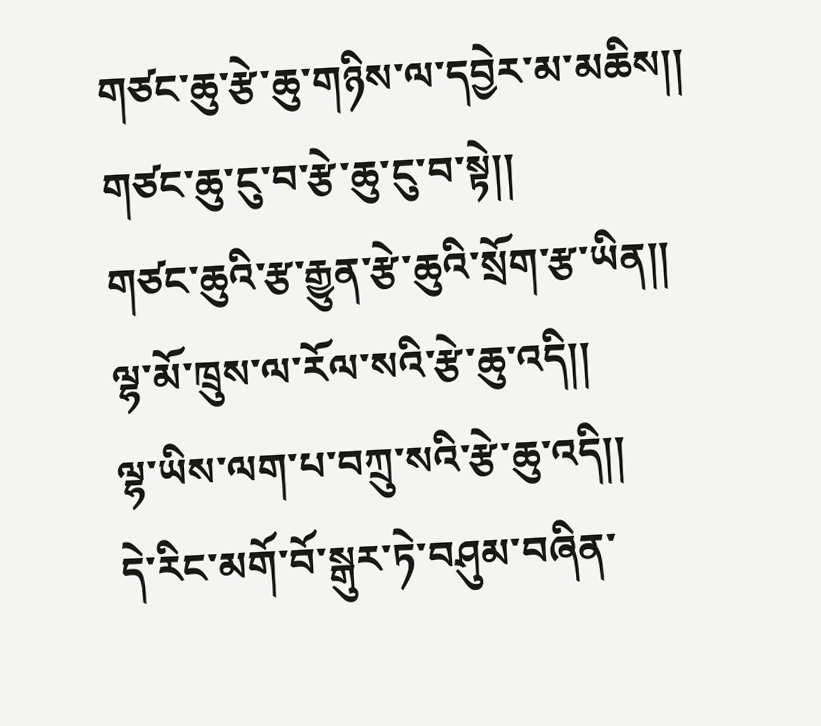གཙང་ཆུ་རྩེ་ཆུ་གཉིས་ལ་དབྱེར་མ་མཆིས།།
གཙང་ཆུ་ངུ་བ་རྩེ་ཆུ་ངུ་བ་སྟེ།།
གཙང་ཆུའི་རྩ་རྒྱུན་རྩེ་ཆུའི་སྲོག་རྩ་ཡིན།།
ལྷ་མོ་ཁྲུས་ལ་རོལ་སའི་རྩེ་ཆུ་འདི།།
ལྷ་ཡིས་ལག་པ་བཀྲུ་སའི་རྩེ་ཆུ་འདི།།
དེ་རིང་མགོ་བོ་སྒུར་ཏེ་བཤུམ་བཞིན་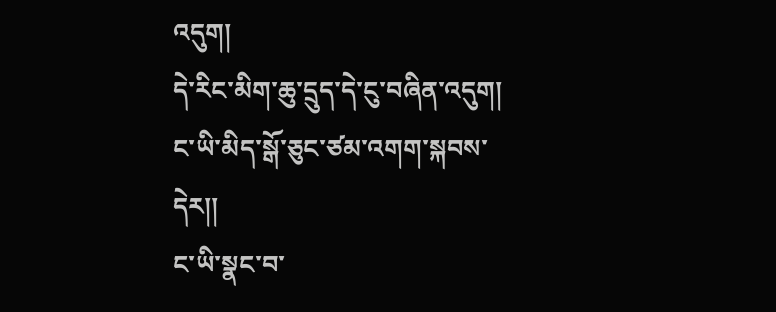འདུག།
དེ་རིང་མིག་ཆུ་དྲུད་དེ་ངུ་བཞིན་འདུག།
ང་ཡི་མིད་སྒོ་ཅུང་ཙམ་འགག་སྐབས་དེར།།
ང་ཡི་སྣང་བ་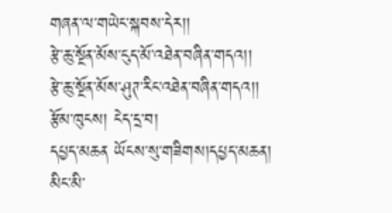གཞན་ལ་གཡེང་སྐབས་དེར།།
རྩེ་ཆུ་སྔོན་མོས་ངུད་མོ་འཐེན་བཞིན་གདའ།།
རྩེ་ཆུ་སྔོན་མོས་ཤུཊ་རིང་འཐེན་བཞིན་གདའ།།
རྩོམ་ཁུངས། ངེད་དྲ་བ།
དཔྱད་མཆན ཡོངས་སུ་གཟིགས།དཔྱད་མཆན།
མིང་མི་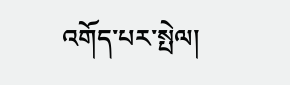འགོད་པར་སྤེལ།